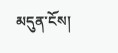མདུན་ངོས།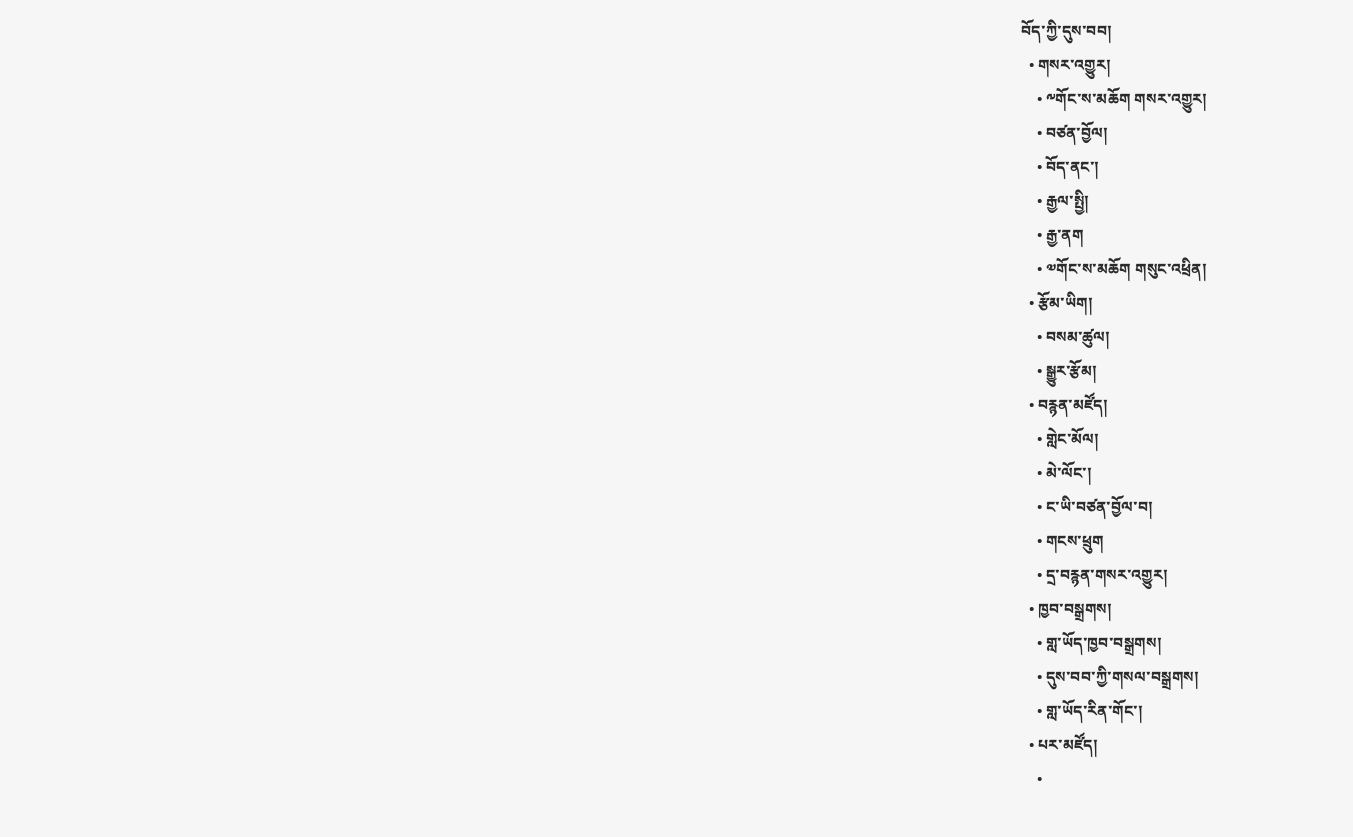བོད་ཀྱི་དུས་བབ།
  • གསར་འགྱུར།
    • ༸གོང་ས་མཆོག གསར་འགྱུར།
    • བཙན་བྱོལ།
    • བོད་ནང་།
    • རྒྱལ་སྤྱི།
    • རྒྱ་ནག
    • ༧གོང་ས་མཆོག གསུང་འཕྲིན།
  • རྩོམ་ཡིག།
    • བསམ་ཚུལ།
    • སྒྱུར་རྩོམ།
  • བརྙན་མཛོད།
    • གླེང་མོལ།
    • མེ་ལོང་།
    • ང་ཡི་བཙན་བྱོལ་བ།
    • གངས་ཕྲུག
    • དྲ་བརྙན་གསར་འགྱུར།
  • ཁྱབ་བསྒྲགས།
    • གླ་ཡོད་ཁྱབ་བསྒྲགས།
    • དུས་བབ་ཀྱི་གསལ་བསྒྲགས།
    • གླ་ཡོད་རིན་གོང་།
  • པར་མཛོད།
    •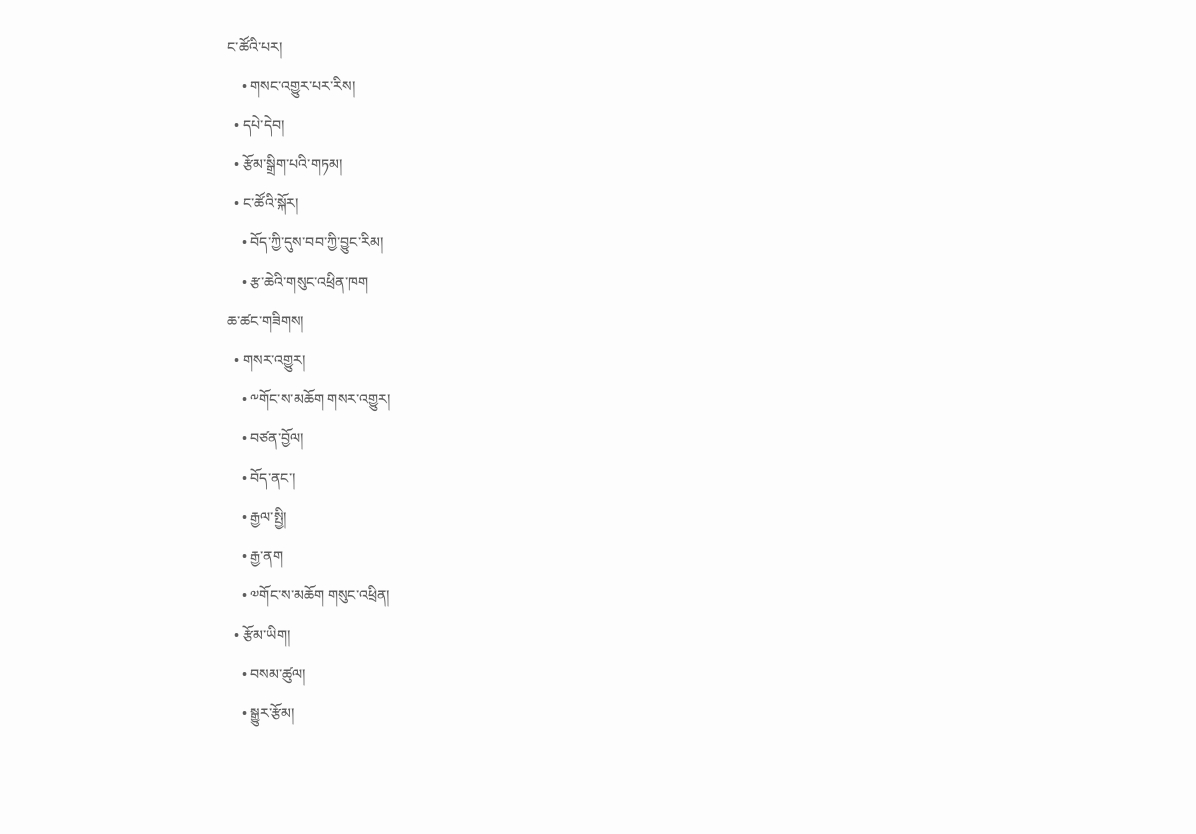ང་ཚོའི་པར།
    • གསང་འགྱུར་པར་རིས།
  • དཔེ་དེབ།
  • རྩོམ་སྒྲིག་པའི་གཏམ།
  • ང་ཚོའི་སྐོར།
    • བོད་ཀྱི་དུས་བབ་ཀྱི་བྱུང་རིམ།
    • རྩ་ཆེའི་གསུང་འཕྲིན་ཁག
ཆ་ཚང་གཟིགས།
  • གསར་འགྱུར།
    • ༸གོང་ས་མཆོག གསར་འགྱུར།
    • བཙན་བྱོལ།
    • བོད་ནང་།
    • རྒྱལ་སྤྱི།
    • རྒྱ་ནག
    • ༧གོང་ས་མཆོག གསུང་འཕྲིན།
  • རྩོམ་ཡིག།
    • བསམ་ཚུལ།
    • སྒྱུར་རྩོམ།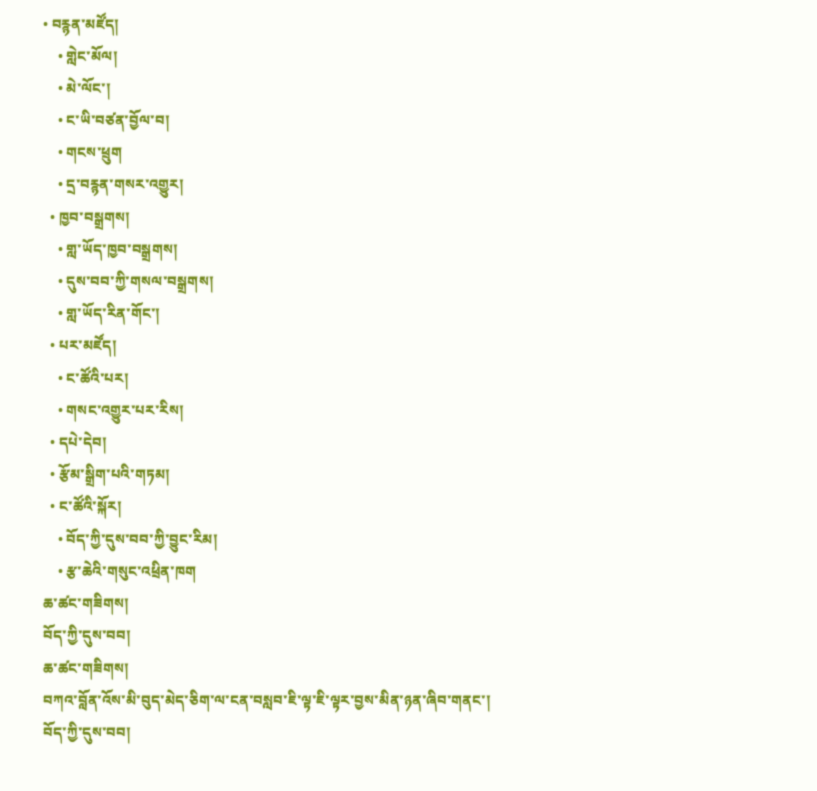• བརྙན་མཛོད།
    • གླེང་མོལ།
    • མེ་ལོང་།
    • ང་ཡི་བཙན་བྱོལ་བ།
    • གངས་ཕྲུག
    • དྲ་བརྙན་གསར་འགྱུར།
  • ཁྱབ་བསྒྲགས།
    • གླ་ཡོད་ཁྱབ་བསྒྲགས།
    • དུས་བབ་ཀྱི་གསལ་བསྒྲགས།
    • གླ་ཡོད་རིན་གོང་།
  • པར་མཛོད།
    • ང་ཚོའི་པར།
    • གསང་འགྱུར་པར་རིས།
  • དཔེ་དེབ།
  • རྩོམ་སྒྲིག་པའི་གཏམ།
  • ང་ཚོའི་སྐོར།
    • བོད་ཀྱི་དུས་བབ་ཀྱི་བྱུང་རིམ།
    • རྩ་ཆེའི་གསུང་འཕྲིན་ཁག
ཆ་ཚང་གཟིགས།
བོད་ཀྱི་དུས་བབ།
ཆ་ཚང་གཟིགས།
བཀའ་བློན་འོས་མི་བུད་མེད་ཅིག་ལ་ངན་བསླབ་ཇི་ལྟ་ཇི་ལྟར་བྱས་མིན་ཉན་ཞིབ་གནང་།
བོད་ཀྱི་དུས་བབ།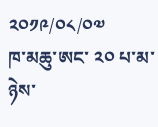༢༠༡༩/༠༨/༠༧
ཁ་མཆུ་ཨང་ ༢༠ པ་མ་ཉེས་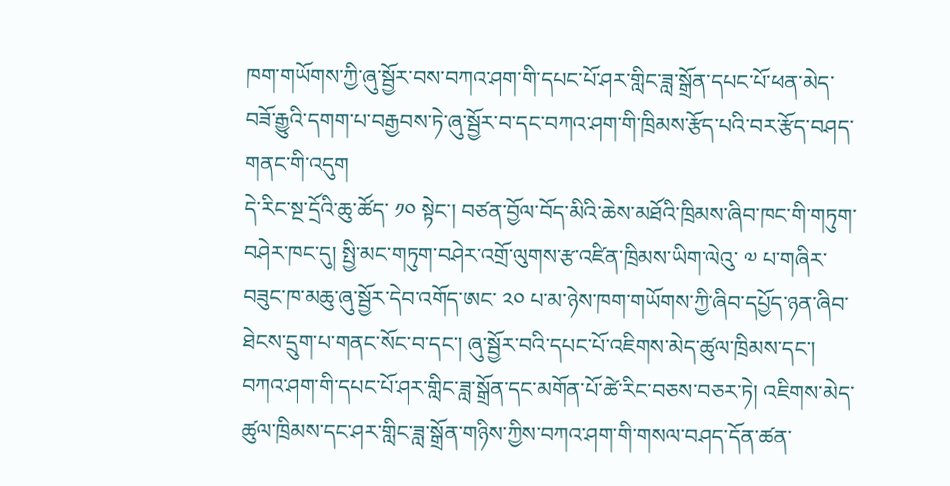ཁག་གཡོགས་ཀྱི་ཞུ་སྦྱོར་བས་བཀའ་ཤག་གི་དཔང་པོ་ཤར་གླིང་ཟླ་སྒྲོན་དཔང་པོ་ཕན་མེད་བཟོ་རྒྱུའི་དགག་པ་བརྒྱབས་ཏེ་ཞུ་སྦྱོར་བ་དང་བཀའ་ཤག་གི་ཁྲིམས་རྩོད་པའི་བར་རྩོད་བཤད་གནང་གི་འདུག
དེ་རིང་སྔ་དྲོའི་ཆུ་ཚོད་ ༡༠ སྟེང་། བཙན་བྱོལ་བོད་མིའི་ཆེས་མཐོའི་ཁྲིམས་ཞིབ་ཁང་གི་གཏུག་བཤེར་ཁང་དུ། སྤྱི་མང་གཏུག་བཤེར་འགྲོ་ལུགས་རྩ་འཛིན་ཁྲིམས་ཡིག་ལེའུ་ ༧ པ་གཞིར་བཟུང་ཁ་མཆུ་ཞུ་སྦྱོར་དེབ་འགོད་ཨང་ ༢༠ པ་མ་ཉེས་ཁག་གཡོགས་ཀྱི་ཞིབ་དཔྱོད་ཉན་ཞིབ་ཐེངས་དྲུག་པ་གནང་སོང་བ་དང་། ཞུ་སྦྱོར་བའི་དཔང་པོ་འཇིགས་མེད་ཚུལ་ཁྲིམས་དང་། བཀའ་ཤག་གི་དཔང་པོ་ཤར་གླིང་ཟླ་སྒྲོན་དང་མགོན་པོ་ཚེ་རིང་བཅས་བཅར་ཏེ། འཇིགས་མེད་ཚུལ་ཁྲིམས་དང་ཤར་གླིང་ཟླ་སྒྲོན་གཉིས་ཀྱིས་བཀའ་ཤག་གི་གསལ་བཤད་དོན་ཚན་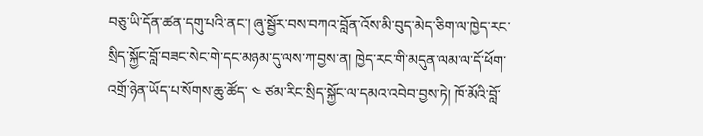བཅུ་ཡི་དོན་ཚན་དགུ་པའི་ནང་། ཞུ་སྦྱོར་བས་བཀའ་བློན་འོས་མི་བུད་མེད་ཅིག་ལ་ཁྱེད་རང་སྲིད་སྐྱོང་བློ་བཟང་སེང་གེ་དང་མཉམ་དུ་ལས་ཀ་བྱས་ན། ཁྱེད་རང་གི་མདུན་ལམ་ལ་དོ་ཕོག་འགྲོ་ཉེན་ཡོད་པ་སོགས་ཆུ་ཚོད་ ༤ ཙམ་རིང་སྲིད་སྐྱོང་ལ་དམའ་འབེབ་བྱས་ཏེ། ཁོ་མོའི་བློ་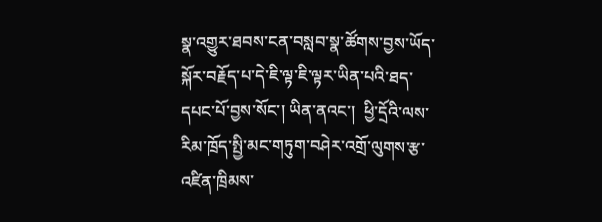སྣ་འགྱུར་ཐབས་ངན་བསླབ་སྣ་ཚོགས་བྱས་ཡོད་སྐོར་བརྗོད་པ་དེ་ཇི་ལྟ་ཇི་ལྟར་ཡིན་པའི་ཐད་དཔང་པོ་བྱས་སོང་། ཡིན་ནའང་།  ཕྱི་དྲོའི་ལས་རིམ་ཁྲོད་སྤྱི་མང་གཏུག་བཤེར་འགྲོ་ལུགས་རྩ་འཛིན་ཁྲིམས་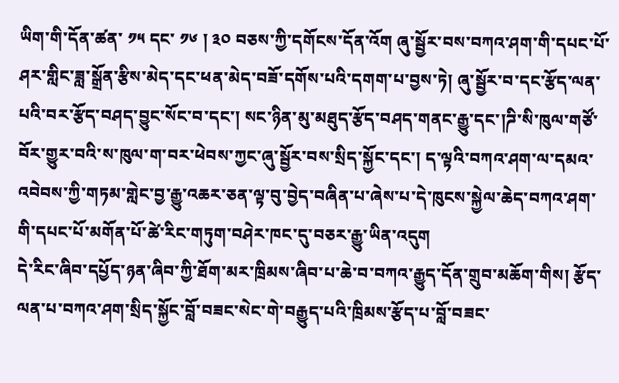ཡིག་གི་དོན་ཚན་ ༡༥ དང་ ༡༦ ། ༣༠ བཅས་ཀྱི་དགོངས་དོན་འོག ཞུ་སྦྱོར་བས་བཀའ་ཤག་གི་དཔང་པོ་ཤར་གླིང་ཟླ་སྒྲོན་རྩིས་མེད་དང་ཕན་མེད་བཟོ་དགོས་པའི་དགག་པ་བྱས་ཏེ། ཞུ་སྦྱོར་བ་དང་རྩོད་ལན་པའི་བར་རྩོད་བཤད་བྱུང་སོང་བ་དང་། སང་ཉིན་མུ་མཐུད་རྩོད་བཤད་གནང་རྒྱུ་དང་།ཌི་སི་ཁུལ་གཙོ་བོར་གྱུར་བའི་ས་ཁུལ་ག་བར་ཕེབས་ཀྱང་ཞུ་སྦྱོར་བས་སྲིད་སྐྱོང་དང་། ད་ལྟའི་བཀའ་ཤག་ལ་དམའ་འབེབས་ཀྱི་གཏམ་གླེང་བྱ་རྒྱུ་འཆར་ཅན་ལྟ་བུ་བྱེད་བཞིན་པ་ཞེས་པ་དེ་ཁུངས་སྐྱེལ་ཆེད་བཀའ་ཤག་གི་དཔང་པོ་མགོན་པོ་ཚེ་རིང་གཏུག་བཤེར་ཁང་དུ་བཅར་རྒྱུ་ཡིན་འདུག
དེ་རིང་ཞིབ་དཔྱོད་ཉན་ཞིབ་ཀྱི་ཐོག་མར་ཁྲིམས་ཞིབ་པ་ཆེ་བ་བཀའ་རྒྱུད་དོན་གྲུབ་མཆོག་གིས། རྩོད་ལན་པ་བཀའ་ཤག་སྲིད་སྐྱོང་བློ་བཟང་སེང་གེ་བརྒྱུད་པའི་ཁྲིམས་རྩོད་པ་བློ་བཟང་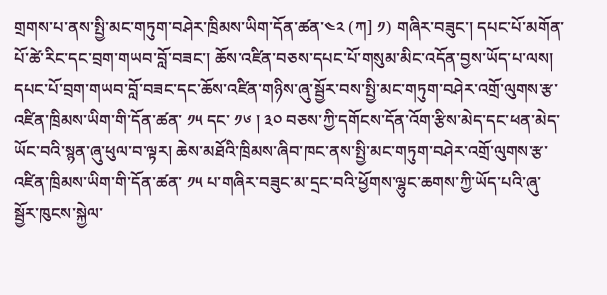གྲགས་པ་ནས་སྤྱི་མང་གཏུག་བཤེར་ཁྲིམས་ཡིག་དོན་ཚན་༤༢ (ཀ] ༡) གཞིར་བཟུང་། དཔང་པོ་མགོན་པོ་ཚེ་རིང་དང་བྲག་གཡབ་བློ་བཟང་། ཆོས་འཛིན་བཅས་དཔང་པོ་གསུམ་མིང་འདོན་བྱས་ཡོད་པ་ལས། དཔང་པོ་བྲག་གཡབ་བློ་བཟང་དང་ཆོས་འཛིན་གཉིས་ཞུ་སྦྱོར་བས་སྤྱི་མང་གཏུག་བཤེར་འགྲོ་ལུགས་རྩ་འཛིན་ཁྲིམས་ཡིག་གི་དོན་ཚན་ ༡༥ དང་ ༡༦ ། ༣༠ བཅས་ཀྱི་དགོངས་དོན་འོག་རྩིས་མེད་དང་ཕན་མེད་ཡོང་བའི་སྙན་ཞུ་ཕུལ་བ་ལྟར། ཆེས་མཐོའི་ཁྲིམས་ཞིབ་ཁང་ནས་སྤྱི་མང་གཏུག་བཤེར་འགྲོ་ལུགས་རྩ་འཛིན་ཁྲིམས་ཡིག་གི་དོན་ཚན་ ༡༥ པ་གཞིར་བཟུང་མ་དྲང་བའི་ཕྱོགས་ལྷུང་ཆགས་ཀྱི་ཡོད་པའི་ཞུ་སྦྱོར་ཁུངས་སྐྱེལ་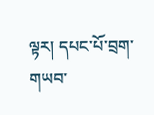ལྟར། དཔང་པོ་བྲག་གཡབ་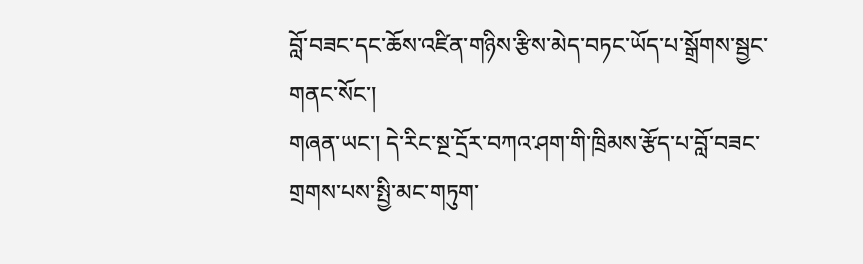བློ་བཟང་དང་ཆོས་འཛིན་གཉིས་རྩིས་མེད་བཏང་ཡོད་པ་སྒྲོགས་སྦྱང་གནང་སོང་།
གཞན་ཡང་། དེ་རིང་སྔ་དྲོར་བཀའ་ཤག་གི་ཁྲིམས་རྩོད་པ་བློ་བཟང་གྲགས་པས་སྤྱི་མང་གཏུག་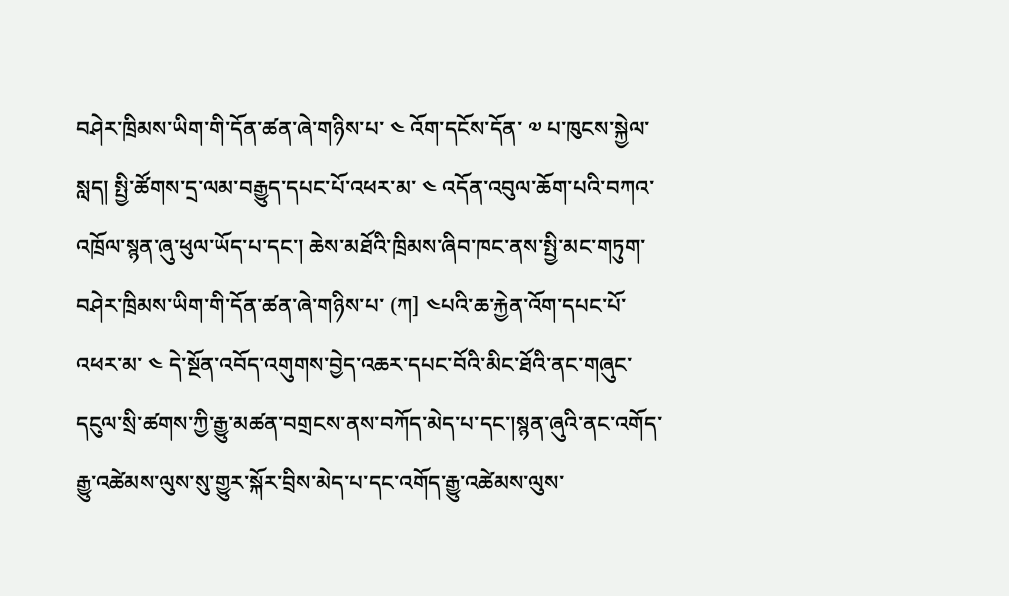བཤེར་ཁྲིམས་ཡིག་གི་དོན་ཚན་ཞེ་གཉིས་པ་ ༤ འོག་དངོས་དོན་ ༧ པ་ཁུངས་སྐྱེལ་སླད། སྤྱི་ཚོགས་དྲ་ལམ་བརྒྱུད་དཔང་པོ་འཕར་མ་ ༤ འདོན་འབུལ་ཆོག་པའི་བཀའ་འཁྲོལ་སྙན་ཞུ་ཕུལ་ཡོད་པ་དང་། ཆེས་མཐོའི་ཁྲིམས་ཞིབ་ཁང་ནས་སྤྱི་མང་གཏུག་བཤེར་ཁྲིམས་ཡིག་གི་དོན་ཚན་ཞེ་གཉིས་པ་ (ཀ] ༤པའི་ཆ་རྐྱེན་འོག་དཔང་པོ་འཕར་མ་ ༤ དེ་སྔོན་འབོད་འགུགས་བྱེད་འཆར་དཔང་བོའི་མིང་ཐོའི་ནང་གཞུང་དངུལ་སྲི་ཚགས་ཀྱི་རྒྱུ་མཚན་བགྲངས་ནས་བཀོད་མེད་པ་དང་།སྙན་ཞུའི་ནང་འགོད་རྒྱུ་འཚེམས་ལུས་སུ་གྱུར་སྐོར་བྲིས་མེད་པ་དང་འགོད་རྒྱུ་འཚེམས་ལུས་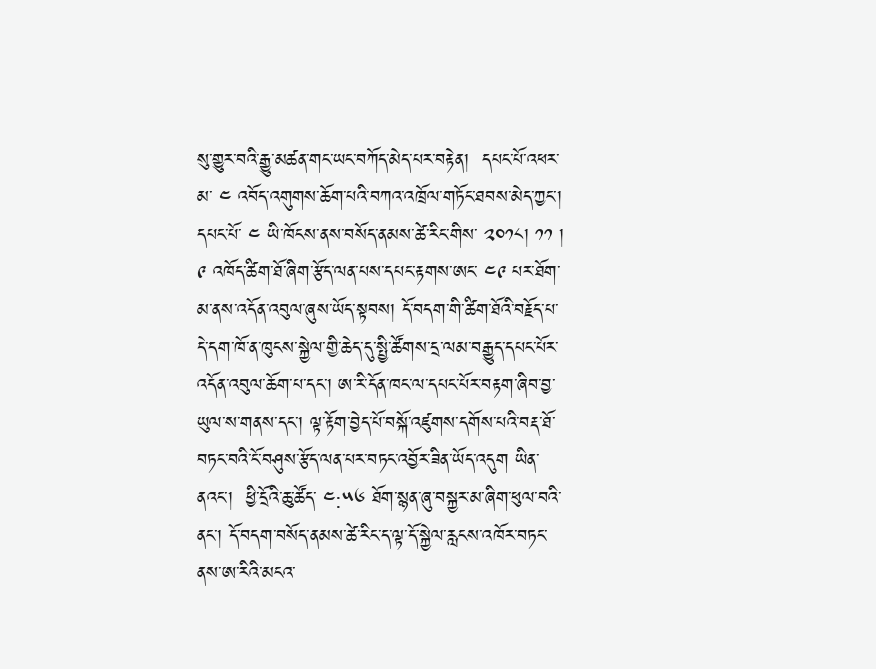སུ་གྱུར་བའི་རྒྱུ་མཚན་གང་ཡང་བཀོད་མེད་པར་བརྟེན།  དཔང་པོ་འཕར་མ་ ༤ འབོད་འགུགས་ཆོག་པའི་བཀའ་འཁྲོལ་གཏོང་ཐབས་མེད་ཀྱང་། དཔང་པོ་ ༤ ཡི་ཁོངས་ནས་བསོད་ནམས་ཚེ་རིང་གིས་ ༢༠༡༨། ༡༡ ། ༩ འཁོད་ཚིག་ཐོ་ཞིག་རྩོད་ལན་པས་དཔང་རྟགས་ཨང་ ༤༩ པར་ཐོག་མ་ནས་འདོན་འབུལ་ཞུས་ཡོད་སྟབས། དོ་བདག་གི་ཚིག་ཐོའི་བརྗོད་པ་དེ་དག་ཁོ་ན་ཁུངས་སྐྱེལ་གྱི་ཆེད་དུ་སྤྱི་ཚོགས་དྲ་ལམ་བརྒྱུད་དཔང་པོར་འདོན་འབུལ་ཆོག་པ་དང་། ཨ་རི་དོན་ཁང་ལ་དཔང་པོར་བརྟག་ཞིབ་བྱ་ཡུལ་ས་གནས་དང་། ལྟ་རྟོག་བྱེད་པོ་བསྐོ་འཛུགས་དགོས་པའི་བརྡ་ཐོ་བཏང་བའི་ངོ་བཤུས་རྩོད་ལན་པར་བཏང་འབྱོར་ཟིན་ཡོད་འདུག ཡིན་ནའང་།  ཕྱི་དྲོའི་ཆུ་ཚོད་ ༤:༥༦ ཐོག་སྙན་ཞུ་བསྐྱར་མ་ཞིག་ཕུལ་བའི་ནང་། དོ་བདག་བསོད་ནམས་ཚེ་རིང་ད་ལྟ་དོ་སྐྱེལ་རླངས་འཁོར་བཏང་ནས་ཨ་རིའི་མངའ་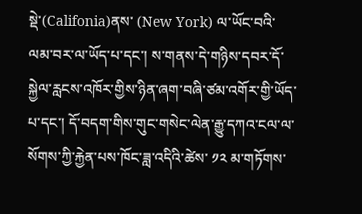སྡེ་(Califonia)ནས་ (New York) ལ་ཡོང་བའི་ལམ་བར་ལ་ཡོད་པ་དང་། ས་གནས་དེ་གཉིས་དབར་དོ་སྐྱེལ་རླངས་འཁོར་གྱིས་ཉིན་ཞག་བཞི་ཙམ་འགོར་གྱི་ཡོད་པ་དང་། དོ་བདག་གིས་གུང་གསེང་ལེན་རྒྱུ་དཀའ་ངལ་ལ་སོགས་ཀྱི་རྐྱེན་པས་ཁོང་ཟླ་འདིའི་ཚེས་ ༡༢ མ་གཏོགས་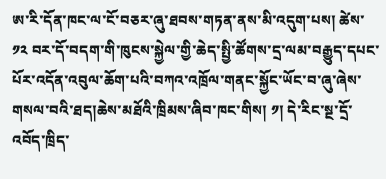ཨ་རི་དོན་ཁང་ལ་ངོ་བཅར་ཞུ་ཐབས་གཏན་ནས་མི་འདུག་པས། ཚེས་ ༡༢ བར་དོ་བདག་གི་ཁུངས་སྐྱེལ་གྱི་ཆེད་སྤྱི་ཚོགས་དྲ་ལམ་བརྒྱུད་དཔང་པོར་འདོན་འབུལ་ཆོག་པའི་བཀའ་འཁྲོལ་གནང་སྐྱོང་ཡོང་བ་ཞུ་ཞེས་གསལ་བའི་ཐད།ཆེས་མཐོའི་ཁྲིམས་ཞིབ་ཁང་གིས། ༡། དེ་རིང་སྔ་དྲོ་འབོད་ཁྲིད་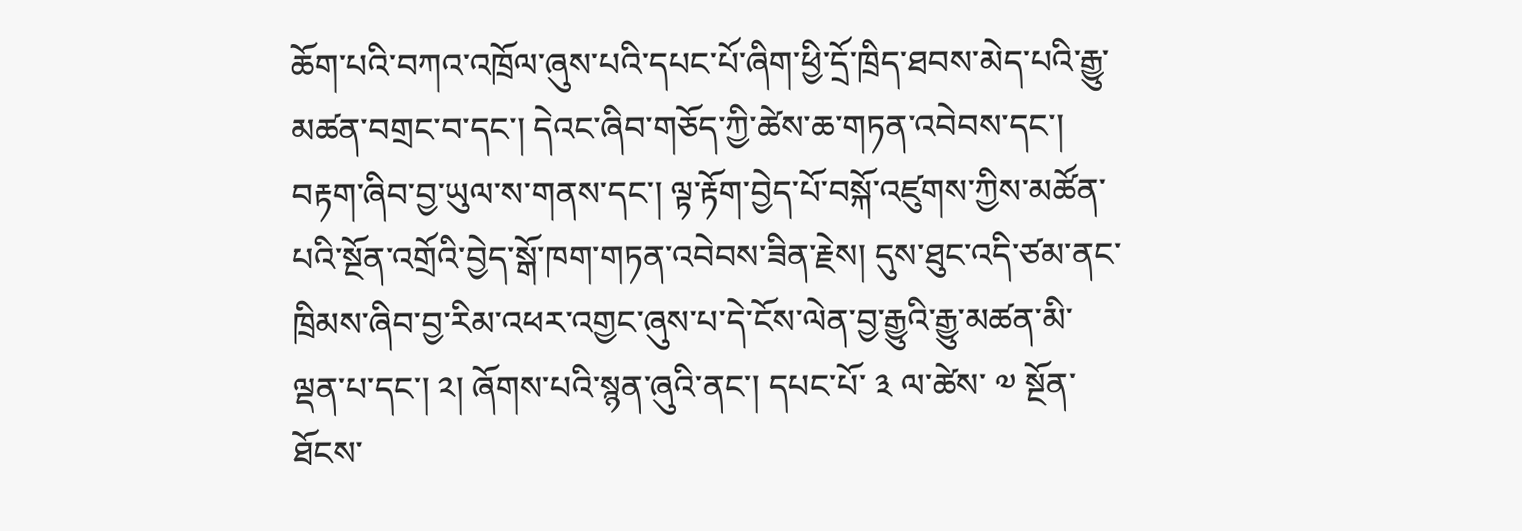ཆོག་པའི་བཀའ་འཁྲོལ་ཞུས་པའི་དཔང་པོ་ཞིག་ཕྱི་དྲོ་ཁྲིད་ཐབས་མེད་པའི་རྒྱུ་མཚན་བགྲང་བ་དང་། དེའང་ཞིབ་གཅོད་ཀྱི་ཚེས་ཆ་གཏན་འབེབས་དང་། བརྟག་ཞིབ་བྱ་ཡུལ་ས་གནས་དང་། ལྟ་རྟོག་བྱེད་པོ་བསྐོ་འཛུགས་ཀྱིས་མཚོན་པའི་སྔོན་འགྲོའི་བྱེད་སྒོ་ཁག་གཏན་འབེབས་ཟིན་རྗེས། དུས་ཐུང་འདི་ཙམ་ནང་ཁྲིམས་ཞིབ་བྱ་རིམ་འཕར་འགྱང་ཞུས་པ་དེ་ངོས་ལེན་བྱ་རྒྱུའི་རྒྱུ་མཚན་མི་ལྡན་པ་དང་། ༢། ཞོགས་པའི་སྙན་ཞུའི་ནང་། དཔང་པོ་ ༣ ལ་ཚེས་ ༧ སྔོན་ཐོངས་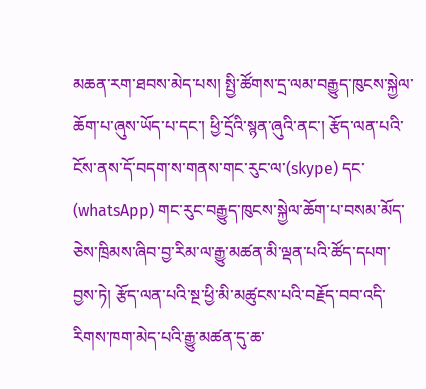མཆན་རག་ཐབས་མེད་པས། སྤྱི་ཚོགས་དྲ་ལམ་བརྒྱུད་ཁུངས་སྐྱེལ་ཆོག་པ་ཞུས་ཡོད་པ་དང་། ཕྱི་དྲོའི་སྙན་ཞུའི་ནང་། རྩོད་ལན་པའི་ངོས་ནས་དོ་བདག་ས་གནས་གང་རུང་ལ་(skype) དང་ (whatsApp) གང་རུང་བརྒྱུད་ཁུངས་སྐྱེལ་ཆོག་པ་བསམ་མོད་ཅེས་ཁྲིམས་ཞིབ་བྱ་རིམ་ལ་རྒྱུ་མཚན་མི་ལྡན་པའི་ཚོད་དཔག་བྱས་ཏེ། རྩོད་ལན་པའི་སྔ་ཕྱི་མི་མཚུངས་པའི་བརྗོད་བབ་འདི་རིགས་ཁག་མེད་པའི་རྒྱུ་མཚན་དུ་ཆ་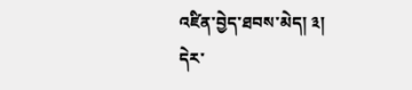འཛིན་བྱེད་ཐབས་མེད། ༣། དེར་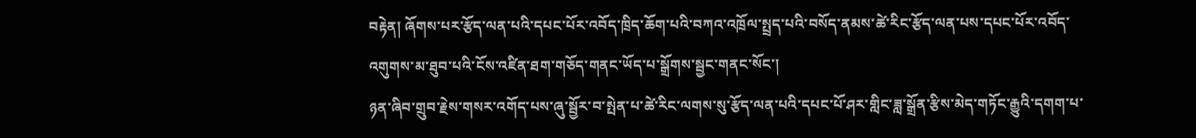བརྟེན། ཞོགས་པར་རྩོད་ལན་པའི་དཔང་པོར་འབོད་ཁྲིད་ཆོག་པའི་བཀའ་འཁྲོལ་སྤྲད་པའི་བསོད་ནམས་ཚེ་རིང་རྩོད་ལན་པས་དཔང་པོར་འབོད་འགུགས་མ་ཐུབ་པའི་ངོས་འཛིན་ཐག་གཅོད་གནང་ཡོད་པ་སྒྲོགས་སྦྱང་གནང་སོང་།
ཉན་ཞིབ་གྲུབ་རྗེས་གསར་འགོད་པས་ཞུ་སྦྱོར་བ་སྤེན་པ་ཚེ་རིང་ལགས་སུ་རྩོད་ལན་པའི་དཔང་པོ་ཤར་གླིང་ཟླ་སྒྲོན་རྩིས་མེད་གཏོང་རྒྱུའི་དགག་པ་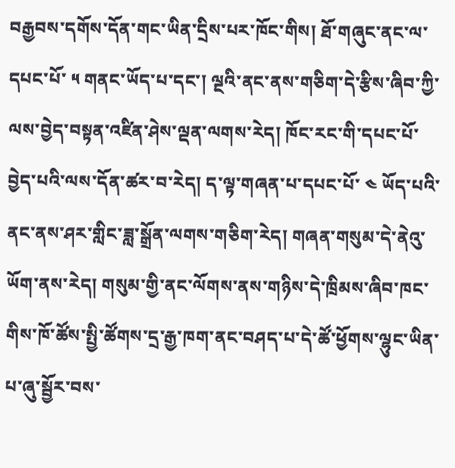བརྒྱབས་དགོས་དོན་གང་ཡིན་དྲིས་པར་ཁོང་གིས། ཐོ་གཞུང་ནང་ལ་དཔང་པོ་ ༥ གནང་ཡོད་པ་དང་། ལྔའི་ནང་ནས་གཅིག་དེ་རྩིས་ཞིབ་ཀྱི་ལས་བྱེད་བསྟན་འཛིན་ཤེས་ལྡན་ལགས་རེད། ཁོང་རང་གི་དཔང་པོ་བྱེད་པའི་ལས་དོན་ཚར་བ་རེད། ད་ལྟ་གཞན་པ་དཔང་པོ་ ༤ ཡོད་པའི་ནང་ནས་ཤར་གླིང་ཟླ་སྒྲོན་ལགས་གཅིག་རེད། གཞན་གསུམ་དེ་ནེའུ་ཡོག་ནས་རེད། གསུམ་གྱི་ནང་ལོགས་ནས་གཉིས་དེ་ཁྲིམས་ཞིབ་ཁང་གིས་ཁོ་ཚོས་སྤྱི་ཚོགས་དྲ་རྒྱ་ཁག་ནང་བཤད་པ་དེ་ཚོ་ཕྱོགས་ལྷུང་ཡིན་པ་ཞུ་སྦྱོར་བས་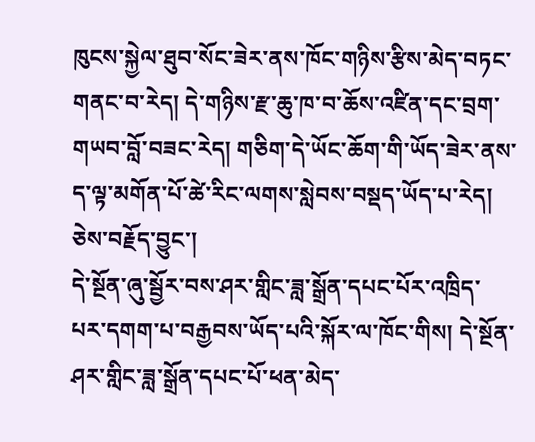ཁུངས་སྐྱེལ་ཐུབ་སོང་ཟེར་ནས་ཁོང་གཉིས་རྩིས་མེད་བཏང་གནང་བ་རེད། དེ་གཉིས་རྫ་ཆུ་ཁ་བ་ཆོས་འཛིན་དང་བྲག་གཡབ་བློ་བཟང་རེད། གཅིག་དེ་ཡོང་ཆོག་གི་ཡོད་ཟེར་ནས་ད་ལྟ་མགོན་པོ་ཚེ་རིང་ལགས་སླེབས་བསྡད་ཡོད་པ་རེད། ཅེས་བརྗོད་བྱུང་།
དེ་སྔོན་ཞུ་སྦྱོར་བས་ཤར་གླིང་ཟླ་སྒྲོན་དཔང་པོར་འཁྲིད་པར་དགག་པ་བརྒྱབས་ཡོད་པའི་སྐོར་ལ་ཁོང་གིས། དེ་སྔོན་ཤར་གླིང་ཟླ་སྒྲོན་དཔང་པོ་ཕན་མེད་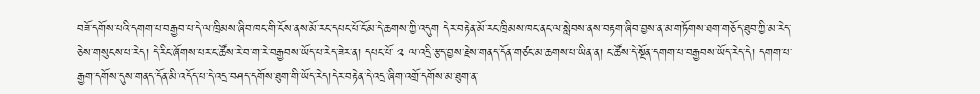བཟོ་དགོས་པའི་དགག་པ་བརྒྱབ་པ་དེ་ལ་ཁྲིམས་ཞིབ་ཁང་གི་ངོས་ནས་མོ་རང་དཔང་པོ་ངོ་མ་དེ་ཆགས་ཀྱི་འདུག དེར་བརྟེན་མོ་རང་ཁྲིམས་ཁང་ནང་ལ་སླེབས་ནས་བརྟག་ཞིབ་བྱས་ན་མ་གཏོགས་ཐག་གཅོད་ཐུབ་ཀྱི་མ་རེད་ཅེས་གསུངས་པ་རེད། དེ་རིང་ཞོགས་པར་ང་ཚོས་རེ་བ་ག་རེ་བརྒྱབས་ཡོད་པ་རེད་ཟེར་ན། དཔང་པོ་ ༢ ལ་འདྲི་རྩད་བྱས་རྗེས་གནད་དོན་གཙང་མ་ཆགས་པ་ཡིན་ན། ང་ཚོས་དེ་སྔོན་དགག་པ་བརྒྱབས་ཡོད་རེད་དེ། དགག་པ་རྒྱག་དགོས་དུས་གནད་དོན་མི་འདོད་པ་དེ་འདྲ་བཤད་དགོས་ཐུག་གི་ཡོད་རེད།དེར་བརྟེན་དེ་འདྲ་ཞིག་འགྲོ་དགོས་མ་ཐུག་ན་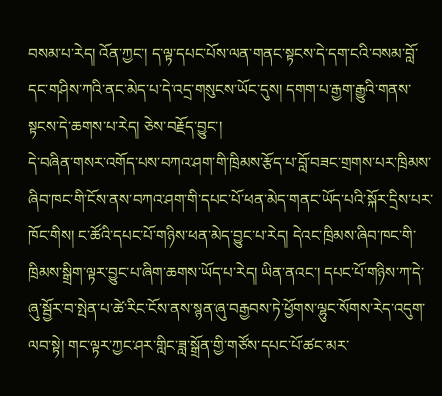བསམ་པ་རེད། འོན་ཀྱང་། ད་ལྟ་དཔང་པོས་ལན་གནང་སྟངས་དེ་དག་ངའི་བསམ་བློ་དང་གཤིས་ཀའི་ནང་མེད་པ་དེ་འདྲ་གསུངས་ཡོང་དུས། དགག་པ་རྒྱག་རྒྱུའི་གནས་སྟངས་དེ་ཆགས་པ་རེད། ཅེས་བརྗོད་བྱུང་།
དེ་བཞིན་གསར་འགོད་པས་བཀའ་ཤག་གི་ཁྲིམས་རྩོད་པ་བློ་བཟང་གྲགས་པར་ཁྲིམས་ཞིབ་ཁང་གི་ངོས་ནས་བཀའ་ཤག་གི་དཔང་པོ་ཕན་མེད་གནང་ཡོད་པའི་སྐོར་དྲིས་པར་ཁོང་གིས། ང་ཚོའི་དཔང་པོ་གཉིས་ཕན་མེད་བྱུང་པ་རེད། དེའང་ཁྲིམས་ཞིབ་ཁང་གི་ཁྲིམས་སྒྲིག་ལྟར་བྱུང་པ་ཞིག་ཆགས་ཡོད་པ་རེད། ཡིན་ནའང་། དཔང་པོ་གཉིས་ཀ་དེ་ཞུ་སྦྱོར་བ་སྤེན་པ་ཚེ་རིང་ངོས་ནས་སྙན་ཞུ་བརྒྱབས་ཏེ་ཕྱོགས་ལྷུང་སོགས་རེད་འདུག་ལབ་སྟེ། གང་ལྟར་ཀྱང་ཤར་གླིང་ཟླ་སྒྲོན་གྱི་གཙོས་དཔང་པོ་ཚང་མར་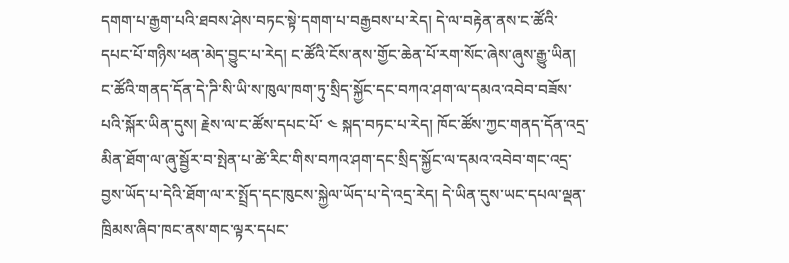དགག་པ་རྒྱག་པའི་ཐབས་ཤེས་བཏང་སྟེ་དགག་པ་བརྒྱབས་པ་རེད། དེ་ལ་བརྟེན་ནས་ང་ཚོའི་དཔང་པོ་གཉིས་ཕན་མེད་བྱུང་པ་རེད། ང་ཚོའི་ངོས་ནས་གྱོང་ཆེན་པོ་རག་སོང་ཞེས་ཞུས་རྒྱུ་ཡིན། ང་ཚོའི་གནད་དོན་དེ་ཌི་སི་ཡི་ས་ཁུལ་ཁག་ཏུ་སྲིད་སྐྱོང་དང་བཀའ་ཤག་ལ་དམའ་འབེབ་བཟོས་པའི་སྐོར་ཡིན་དུས། རྗེས་ལ་ང་ཚོས་དཔང་པོ་ ༤ སྐད་བཏང་པ་རེད། ཁོང་ཚོས་ཀྱང་གནད་དོན་འདྲ་མིན་ཐོག་ལ་ཞུ་སྦྱོར་བ་སྤེན་པ་ཚེ་རིང་གིས་བཀའ་ཤག་དང་སྲིད་སྐྱོང་ལ་དམའ་འབེབ་གང་འདྲ་བྱས་ཡོད་པ་དེའི་ཐོག་ལ་ར་སྤྲོད་དང་ཁུངས་སྐྱེལ་ཡོད་པ་དེ་འདྲ་རེད། དེ་ཡིན་དུས་ཡང་དཔལ་ལྡན་ཁྲིམས་ཞིབ་ཁང་ནས་གང་ལྟར་དཔང་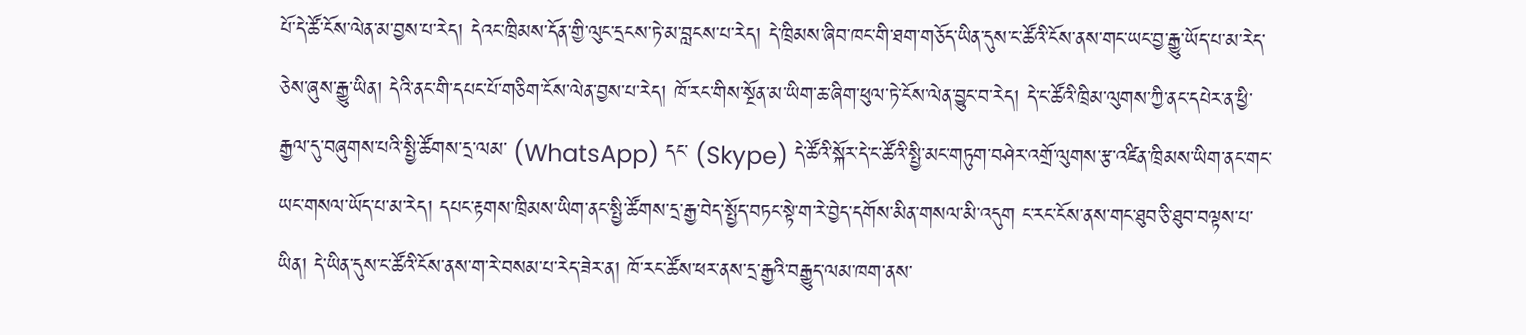པོ་དེ་ཚོ་ངོས་ལེན་མ་བྱས་པ་རེད། དེའང་ཁྲིམས་དོན་གྱི་ལུང་དྲངས་ཏེ་མ་བླངས་པ་རེད། དེ་ཁྲིམས་ཞིབ་ཁང་གི་ཐག་གཅོད་ཡིན་དུས་ང་ཚོའི་ངོས་ནས་གང་ཡང་བྱ་རྒྱུ་ཡོད་པ་མ་རེད་ཅེས་ཞུས་རྒྱུ་ཡིན། དེའི་ནང་གི་དཔང་པོ་གཅིག་ངོས་ལེན་བྱས་པ་རེད། ཁོ་རང་གིས་སྔོན་མ་ཡིག་ཆ་ཞིག་ཕུལ་ཏེ་ངོས་ལེན་བྱུང་བ་རེད། དེ་ང་ཚོའི་ཁྲིམ་ལུགས་ཀྱི་ནང་དཔེར་ན་ཕྱི་རྒྱལ་དུ་བཞུགས་པའི་སྤྱི་ཚོགས་དྲ་ལམ་ (WhatsApp) དང་ (Skype) དེ་ཚོའི་སྐོར་དེ་ང་ཚོའི་སྤྱི་མང་གཏུག་བཤེར་འགྲོ་ལུགས་རྩ་འཛིན་ཁྲིམས་ཡིག་ནང་གང་ཡང་གསལ་ཡོད་པ་མ་རེད། དཔང་རྟགས་ཁྲིམས་ཡིག་ནང་སྤྱི་ཚོགས་དྲ་རྒྱ་བེད་སྤྱོད་བཏང་སྟེ་ག་རེ་བྱེད་དགོས་མིན་གསལ་མི་འདུག ང་རང་ངོས་ནས་གང་ཐུབ་ཅི་ཐུབ་བལྟས་པ་ཡིན། དེ་ཡིན་དུས་ང་ཚོའི་ངོས་ནས་ག་རེ་བསམ་པ་རེད་ཟེར་ན། ཁོ་རང་ཚོས་ཕར་ནས་དྲ་རྒྱའི་བརྒྱུད་ལམ་ཁག་ནས་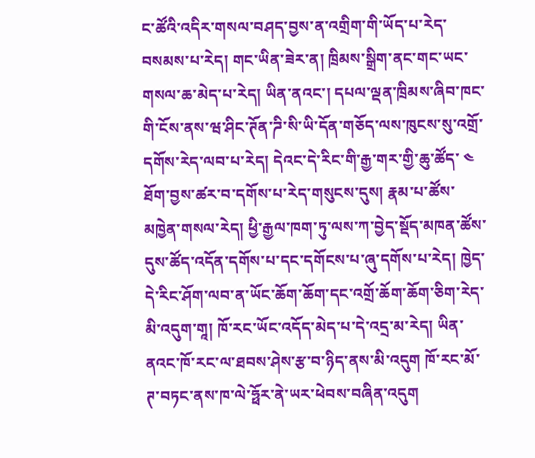ང་ཚོའི་འདིར་གསལ་བཤད་བྱས་ན་འགྲིག་གི་ཡོད་པ་རེད་བསམས་པ་རེད། གང་ཡིན་ཟེར་ན། ཁྲིམས་སྒྲིག་ནང་གང་ཡང་གསལ་ཆ་མེད་པ་རེད། ཡིན་ནའང་། དཔལ་ལྡན་ཁྲིམས་ཞིབ་ཁང་གི་ངོས་ནས་ཝ་ཤིང་ཊོན་ཌི་སི་ཡི་དོན་གཅོད་ལས་ཁུངས་སུ་འགྲོ་དགོས་རེད་ལབ་པ་རེད། དེའང་དེ་རིང་གི་རྒྱ་གར་གྱི་ཆུ་ཚོད་ ༤ ཐོག་བྱས་ཚར་བ་དགོས་པ་རེད་གསུངས་དུས། རྣམ་པ་ཚོས་མཁྱེན་གསལ་རེད། ཕྱི་རྒྱལ་ཁག་ཏུ་ལས་ཀ་བྱེད་སྡོད་མཁན་ཚོས་དུས་ཚོད་འདོན་དགོས་པ་དང་དགོངས་པ་ཞུ་དགོས་པ་རེད། ཁྱེད་དེ་རིང་ཤོག་ལབ་ན་ཡོང་ཆོག་ཆོག་དང་འགྲོ་ཆོག་ཆོག་ཅིག་རེད་མི་འདུག་གཱ། ཁོ་རང་ཡོང་འདོད་མེད་པ་དེ་འདྲ་མ་རེད། ཡིན་ནའང་ཁོ་རང་ལ་ཐབས་ཤེས་རྩ་བ་ཉིད་ནས་མི་འདུག ཁོ་རང་མོ་ཊ་བཏང་ནས་ཁ་ལེ་ཧྥོར་ནེ་ཡར་ཕེབས་བཞིན་འདུག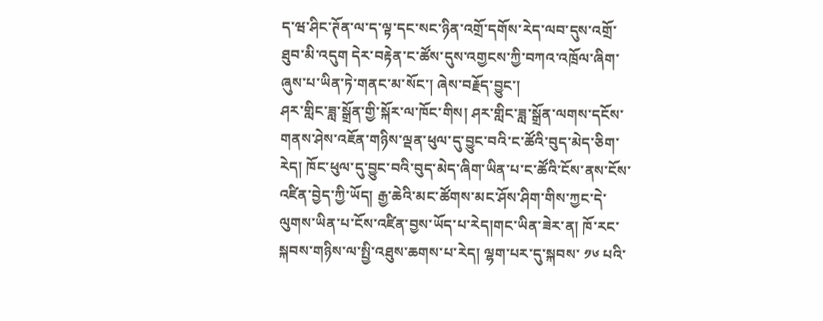ད་ཝ་ཤིང་ཊོན་ལ་ད་ལྟ་དང་སང་ཉིན་འགྲོ་དགོས་རེད་ལབ་དུས་འགྲོ་ཐུབ་མི་འདུག དེར་བརྟེན་ང་ཚོས་དུས་འགྱངས་ཀྱི་བཀའ་འཁྲོལ་ཞིག་ཞུས་པ་ཡིན་ཏེ་གནང་མ་སོང་། ཞེས་བརྗོད་བྱུང་།
ཤར་གླིང་ཟླ་སྒྲོན་གྱི་སྐོར་ལ་ཁོང་གིས། ཤར་གླིང་ཟླ་སྒྲོན་ལགས་དངོས་གནས་ཤེས་འཇོན་གཉིས་ལྡན་ཕུལ་དུ་བྱུང་བའི་ང་ཚོའི་བུད་མེད་ཅིག་རེད། ཁོང་ཕུལ་དུ་བྱུང་བའི་བུད་མེད་ཞིག་ཡིན་པ་ང་ཚོའི་ངོས་ནས་ངོས་འཛིན་བྱེད་ཀྱི་ཡོད། རྒྱ་ཆེའི་མང་ཚོགས་མང་ཤོས་ཤིག་གིས་ཀྱང་དེ་ལུགས་ཡིན་པ་ངོས་འཛིན་བྱས་ཡོད་པ་རེད།གང་ཡིན་ཟེར་ན། ཁོ་རང་སྐབས་གཉིས་ལ་སྤྱི་འཐུས་ཆགས་པ་རེད། ལྷག་པར་དུ་སྐབས་ ༡༦ པའི་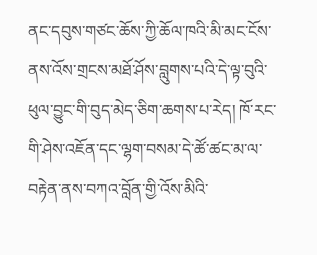ནང་དབུས་གཙང་ཆོས་ཀྱི་ཆོལ་ཁའི་མི་མང་ངོས་ནས་འོས་གྲངས་མཐོ་ཤོས་བླུགས་པའི་དེ་ལྟ་བུའི་ཕུལ་བྱུང་གི་བུད་མེད་ཅིག་ཆགས་པ་རེད། ཁོ་རང་གི་ཤེས་འཇོན་དང་ལྷག་བསམ་དེ་ཚོ་ཚང་མ་ལ་བརྟེན་ནས་བཀའ་བློན་གྱི་འོས་མིའི་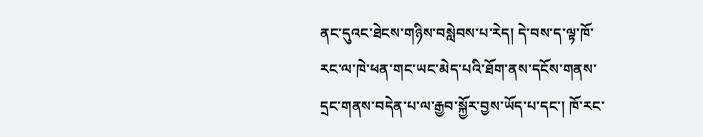ནང་དུའང་ཐེངས་གཉིས་བསླེབས་པ་རེད། དེ་བས་ད་ལྟ་ཁོ་རང་ལ་ཁེ་ཕན་གང་ཡང་མེད་པའི་ཐོག་ནས་དངོས་གནས་དྲང་གནས་བདེན་པ་ལ་རྒྱབ་སྐྱོར་བྱས་ཡོད་པ་དང་། ཁོ་རང་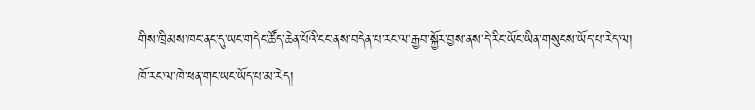གིས་ཁྲིམས་ཁང་ནང་དུ་ཡང་གདེང་ཚོད་ཆེན་པོའི་ངང་ནས་བདེན་པ་རང་ལ་རྒྱབ་སྐྱོར་བྱས་ནས་དེ་རིང་ཡོང་ཡིན་གསུངས་ཡོད་པ་རེད་ལ། ཁོ་རང་ལ་ཁེ་ཕན་གང་ཡང་ཡོད་པ་མ་རེད།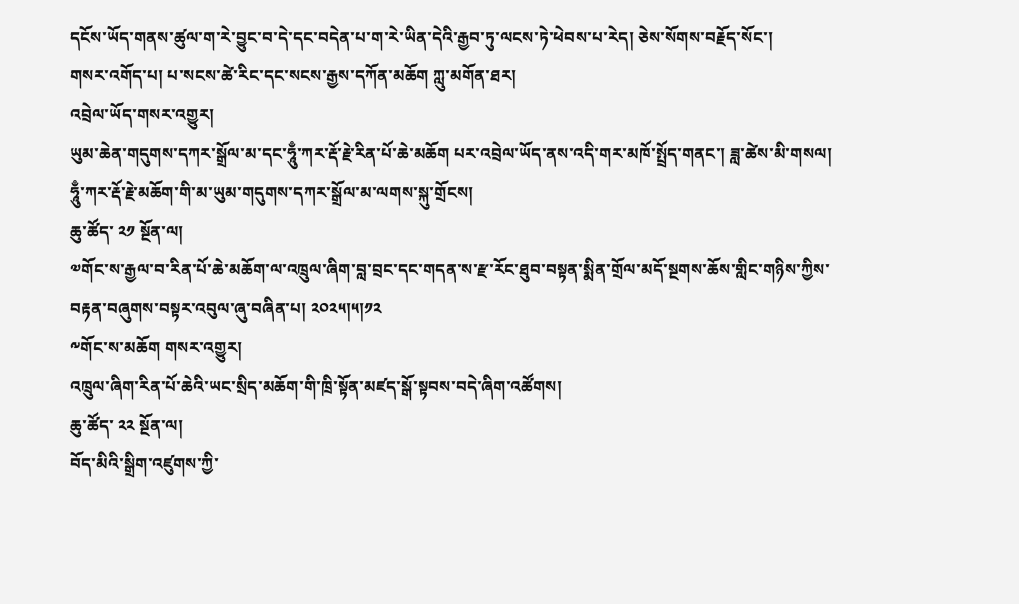དངོས་ཡོད་གནས་ཚུལ་ག་རེ་བྱུང་བ་དེ་དང་བདེན་པ་ག་རེ་ཡིན་དེའི་རྒྱབ་ཏུ་ལངས་ཏེ་ཕེབས་པ་རེད། ཅེས་སོགས་བརྗོད་སོང་།
གསར་འགོད་པ། པ་སངས་ཚེ་རིང་དང་སངས་རྒྱས་དཀོན་མཆོག ཀླུ་མགོན་ཐར།
འབྲེལ་ཡོད་གསར་འགྱུར།
ཡུམ་ཆེན་གདུགས་དཀར་སྒྲོལ་མ་དང་ཧཱུྃ་ཀར་རྡོ་རྗེ་རིན་པོ་ཆེ་མཆོག པར་འབྲེལ་ཡོད་ནས་འདི་གར་མཁོ་སྤྲོད་གནང་། ཟླ་ཚེས་མི་གསལ།
ཧཱུྃ་ཀར་རྡོ་རྗེ་མཆོག་གི་མ་ཡུམ་གདུགས་དཀར་སྒྲོལ་མ་ལགས་སྐུ་གྲོངས།
ཆུ་ཚོད་ ༢༡ སྔོན་ལ།
༧གོང་ས་རྒྱལ་བ་རིན་པོ་ཆེ་མཆོག་ལ་འཁྲུལ་ཞིག་བླ་བྲང་དང་གདན་ས་རྫ་རོང་ཐུབ་བསྟན་སྨིན་གྲོལ་མདོ་སྔགས་ཆོས་གླིང་གཉིས་ཀྱིས་བརྟན་བཞུགས་བསྟར་འབུལ་ཞུ་བཞིན་པ། ༢༠༢༥།༥།༡༢
༸གོང་ས་མཆོག གསར་འགྱུར།
འཁྲུལ་ཞིག་རིན་པོ་ཆེའི་ཡང་སྲིད་མཆོག་གི་ཁྲི་སྟོན་མཛད་སྒོ་སྟབས་བདེ་ཞིག་འཚོགས།
ཆུ་ཚོད་ ༢༢ སྔོན་ལ།
བོད་མིའི་སྒྲིག་འཛུགས་ཀྱི་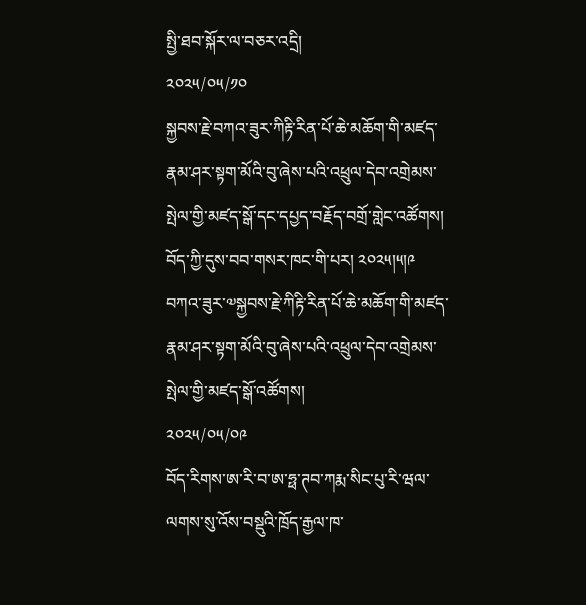སྤྱི་ཐབ་སྐོར་ལ་བཅར་འདྲི།
༢༠༢༥/༠༥/༡༠
སྐྱབས་རྗེ་བཀའ་ཟུར་ཀིརྟི་རིན་པོ་ཆེ་མཆོག་གི་མཛད་རྣམ་ཤར་སྟག་མོའི་བུ་ཞེས་པའི་འཕྲུལ་དེབ་འགྲེམས་སྤེལ་གྱི་མཛད་སྒོ་དང་དཔྱད་བརྗོད་བགྲོ་གླེང་འཚོགས། བོད་ཀྱི་དུས་བབ་གསར་ཁང་གི་པར། ༢༠༢༥།༥།༩
བཀའ་ཟུར་༧སྐྱབས་རྗེ་ཀིརྟི་རིན་པོ་ཆེ་མཆོག་གི་མཛད་རྣམ་ཤར་སྟག་མོའི་བུ་ཞེས་པའི་འཕྲུལ་དེབ་འགྲེམས་སྤེལ་གྱི་མཛད་སྒོ་འཚོགས།
༢༠༢༥/༠༥/༠༩
བོད་རིགས་ཨ་རི་བ་ཨ་ཧྥ་ཊབ་ཀརྨ་སིང་པུ་རི་ཝལ་ལགས་སུ་འོས་བསྡུའི་ཁྲོད་རྒྱལ་ཁ་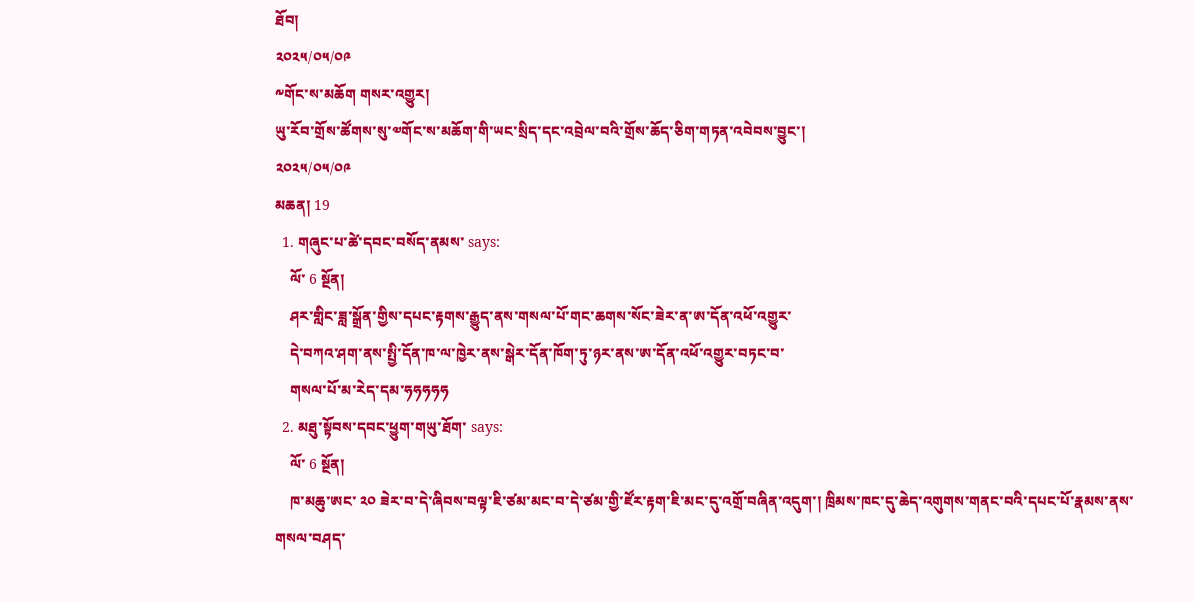ཐོབ།
༢༠༢༥/༠༥/༠༩
༸གོང་ས་མཆོག གསར་འགྱུར།
ཡུ་རོབ་གྲོས་ཚོགས་སུ་༧གོང་ས་མཆོག་གི་ཡང་སྲིད་དང་འབྲེལ་བའི་གྲོས་ཆོད་ཅིག་གཏན་འབེབས་བྱུང་།
༢༠༢༥/༠༥/༠༩
མཆན། 19
  1. གཞུང་པ་ཚེ་དབང་བསོད་ནམས་ says:
    ལོ་ 6 སྔོན།
    ཤར་གླིང་ཟླ་སྒྲོན་གྱིས་དཔང་རྟགས་རྒྱུད་ནས་གསལ་པོ་གང་ཆགས་སོང་ཟེར་ན་ཨ་དོན་འཕོ་འགྱུར་
    དེ་བཀའ་ཤག་ནས་སྤྱི་དོན་ཁ་ལ་ཁྱེར་ནས་སྒེར་དོན་ཁོག་ཏུ་ཉར་ནས་ཨ་དོན་འཕོ་འགྱུར་བཏང་བ་
    གསལ་པོ་མ་རེད་དམ་ཧཧཧཧཧ
  2. མཐུ་སྟོབས་དབང་ཕྱུག་གཡུ་ཐོག་ says:
    ལོ་ 6 སྔོན།
    ཁ་མཆུ་ཨང་ ༢༠ ཟེར་བ་དེ་ཞིབས་བལྟ་ཇི་ཙམ་མང་བ་དེ་ཙམ་གྱི་ཛོར་རྟག་ཇི་མང་དུ་འགྲོ་བཞིན་འདུག་། ཁྲིམས་ཁང་དུ་ཆེད་འགུགས་གནང་བའི་དཔང་པོ་རྣམས་ནས་གསལ་བཤད་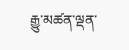རྒྱུ་མཚན་ལྡན་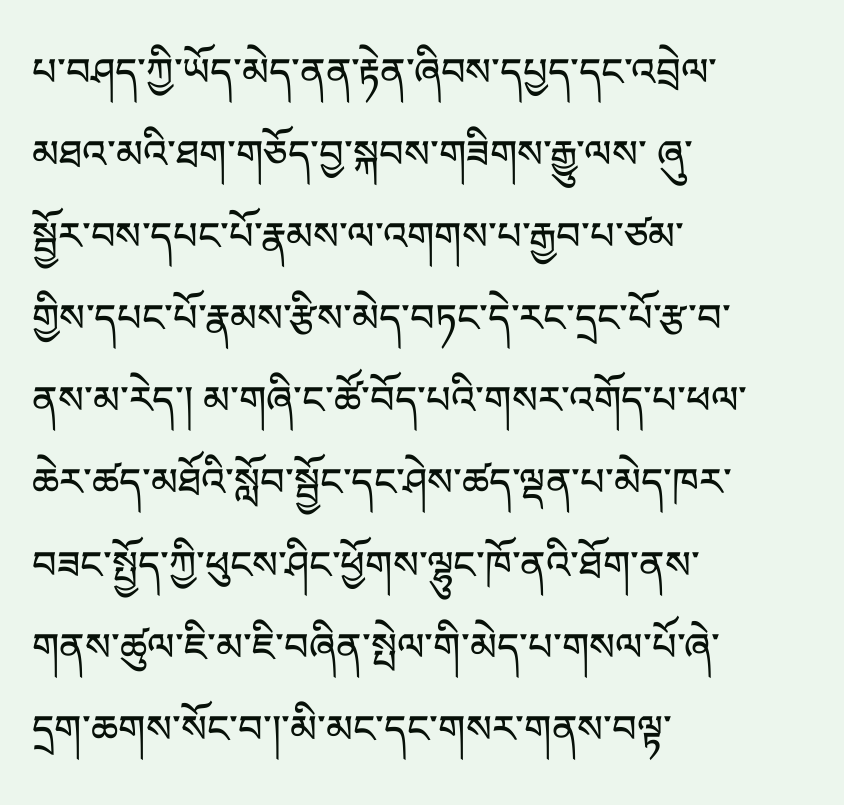པ་བཤད་ཀྱི་ཡོད་མེད་ནན་རྟེན་ཞིབས་དཔྱད་དང་འབྲེལ་མཐའ་མའི་ཐག་གཅོད་བྱ་སྐབས་གཟིགས་རྒྱུ་ལས་ ཞུ་སྦྱོར་བས་དཔང་པོ་རྣམས་ལ་འགགས་པ་རྒྱབ་པ་ཙམ་གྱིས་དཔང་པོ་རྣམས་རྩིས་མེད་བཏང་དེ་རང་དྲང་པོ་རྩ་བ་ནས་མ་རེད་། མ་གཞི་ང་ཚོ་བོད་པའི་གསར་འགོད་པ་ཕལ་ཆེར་ཚད་མཐོའི་སློབ་སྦྱོང་དང་ཤེས་ཚད་ལྡན་པ་མེད་ཁར་བཟང་སྤྱོད་ཀྱི་ཕུངས་ཤིང་ཕྱོགས་ལྷུང་ཁོ་ནའི་ཐོག་ནས་གནས་ཚུལ་ཇི་མ་ཇི་བཞིན་སྤེལ་གི་མེད་པ་གསལ་པོ་ཞེ་དྲག་ཆགས་སོང་བ་།་མི་མང་དང་གསར་གནས་བལྟ་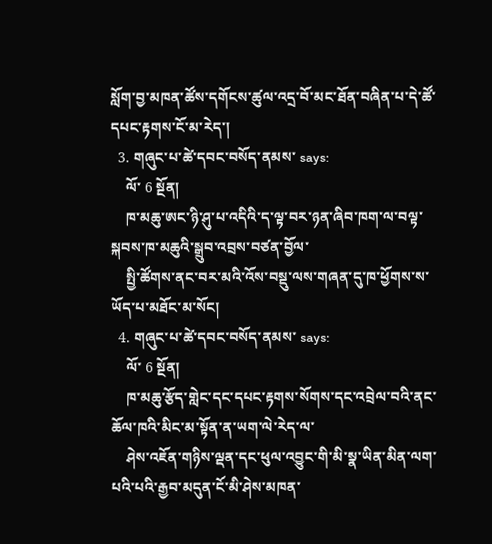སློག་བྱ་མཁན་ཚོས་དགོངས་ཚུལ་འདྲ་བོ་མང་ཐོན་བཞིན་པ་དེ་ཚོ་དཔང་རྟགས་ངོ་མ་རེད་།
  3. གཞུང་པ་ཚེ་དབང་བསོད་ནམས་ says:
    ལོ་ 6 སྔོན།
    ཁ་མཆུ་ཨང་ཉི་ཤུ་པ་འདིའི་ད་ལྟ་བར་ཉན་ཞིབ་ཁག་ལ་བལྟ་སྐབས་ཁ་མཆུའི་སྒྲུབ་འབྲས་བཙན་བྱོལ་
    སྤྱི་ཚོགས་ནང་བར་མའི་འོས་བསྡུ་ལས་གཞན་དུ་ཁ་ཕྱོགས་ས་ཡོད་པ་མཐོང་མ་སོང།
  4. གཞུང་པ་ཚེ་དབང་བསོད་ནམས་ says:
    ལོ་ 6 སྔོན།
    ཁ་མཆུ་རྩོད་གླེང་དང་དཔང་རྟགས་སོགས་དང་འབྲེལ་བའི་ནང་ཆོལ་ཁའི་མིང་མ་སྟོན་ན་ཡག་ལེ་རེད་ལ་
    ཤེས་འཇོན་གཉིས་ལྡན་དང་ཕུལ་འབྱུང་གི་མི་སྣ་ཡིན་མིན་ལག་པའི་པའི་རྒྱབ་མདུན་ངོ་མི་ཤེས་མཁན་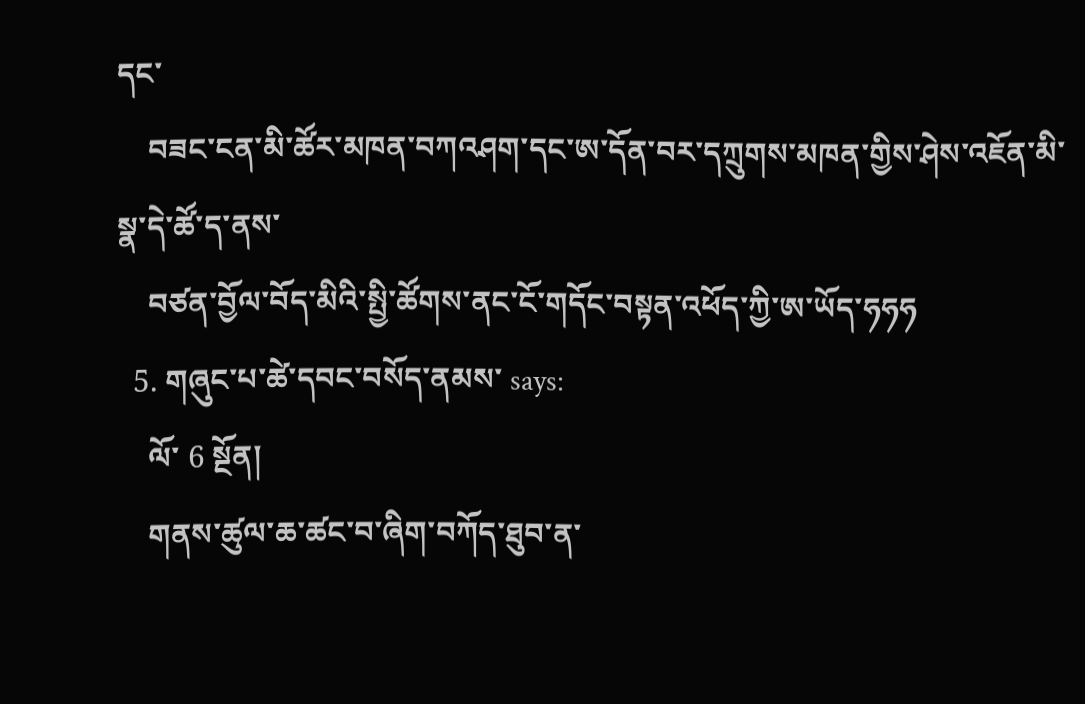དང་
    བཟང་ངན་མི་ཚོར་མཁན་བཀའཤག་དང་ཨ་དོན་བར་དཀྲུགས་མཁན་གྱིས་ཤེས་འཇོན་མི་སྣ་དེ་ཚོ་ད་ནས་
    བཙན་བྱོལ་བོད་མིའི་སྤྱི་ཚོགས་ནང་ངོ་གདོང་བསྟན་འཕོད་ཀྱི་ཨ་ཡོད་ཧཧཧ
  5. གཞུང་པ་ཚེ་དབང་བསོད་ནམས་ says:
    ལོ་ 6 སྔོན།
    གནས་ཚུལ་ཆ་ཚང་བ་ཞིག་བཀོད་ཐུབ་ན་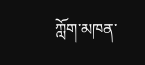ཀློག་མཁན་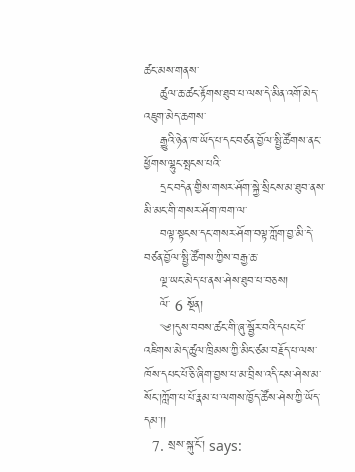ཚང་མས་གནས་
    ཚུལ་ཆ་ཚང་རྟོགས་ཐུབ་པ་ལས་དེ་མིན་འགོ་མེད་འཇུག་མེད་ཆགས་
    རྒྱུའི་ཉེན་ཁ་ཡོད་པ་དང་བཙན་བྱོལ་སྤྱི་ཚོགས་ནང་ཕྱོགས་ལྷུང་སྤངས་པའི་
    དྲང་བདེན་གྱིས་གསར་ཤོག་སྐྱེ་སྲིངས་མ་ཐུབ་ནས་མི་མང་གི་གསར་ཤོག་ཁག་ལ་
    བལྟ་སྟངས་དང་གསར་ཤོག་བལྟ་ཀློག་བྱ་མི་དེ་བཙན་བྱོལ་སྤྱི་ཚོགས་ཀྱིས་བརྒྱ་ཆ་
    ལྔ་ཡང་མེད་པ་ནས་ཤེས་ཐུབ་པ་བཅས།
    ལོ་ 6 སྔོན།
    ༄།དུས་བབས་ཚང་གི་ཞུ་སྦྱོར་བའི་དཔང་པོ་འཇིགས་མེད་ཚུལ་ཁྲིམས་ཀྱི་མིང་ཙམ་བརྗོད་པ་ལས་ཁོས་དཔང་པོ་ཅི་ཞིག་བྱས་པ་མ་བྲིས་འདི་ངས་ཤེས་མ་སོང་།ཀློག་པ་པོ་རྣམ་པ་ལགས་ཁྱོད་ཚོས་ཤེས་ཀྱི་ཡོད་དམ་།།
  7. སྲས་སྐུ་ངོ་། says: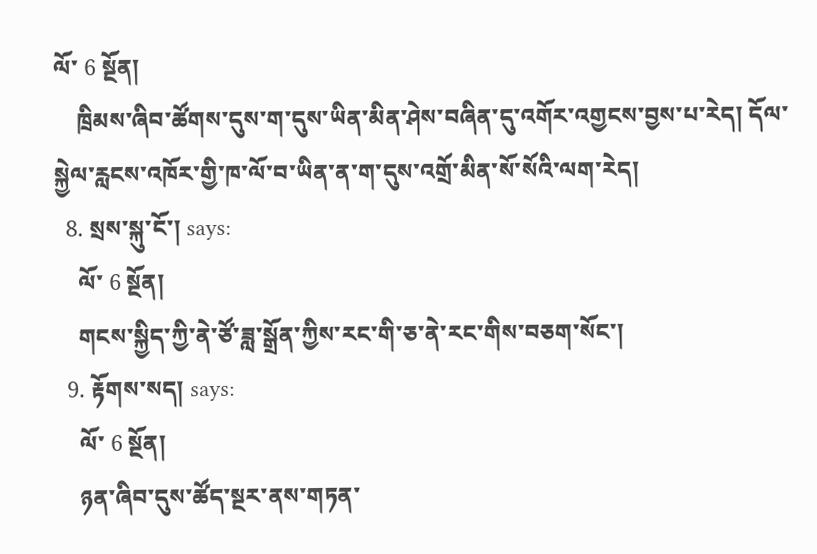ལོ་ 6 སྔོན།
    ཁྲིམས་ཞིབ་ཚོགས་དུས་ག་དུས་ཡིན་མིན་ཤེས་བཞིན་དུ་འགོར་འགྱངས་བྱས་པ་རེད། དོལ་སྐྱེལ་རླངས་འཁོར་གྱི་ཁ་ལོ་བ་ཡིན་ན་ག་དུས་འགྲོ་མིན་སོ་སོའི་ལག་རེད།
  8. སྲས་སྐུ་ངོ་། says:
    ལོ་ 6 སྔོན།
    གངས་སྐྱིད་ཀྱི་ནེ་ཙོ་ཟླ་སྒྲོན་ཀྱིས་རང་གི་ཅ་ནེ་རང་གིས་བཅག་སོང་།
  9. རྟོགས་སད། says:
    ལོ་ 6 སྔོན།
    ཉན་ཞིབ་དུས་ཚོད་སྔར་ནས་གཏན་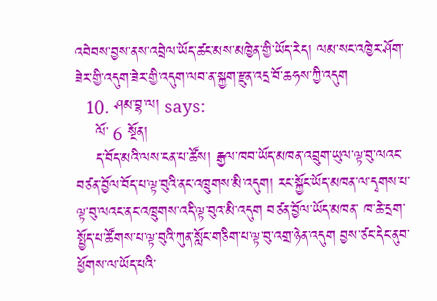འབེབས་བྱས་ནས་འབྲེལ་ཡོད་ཚང་མས་མཁྱེན་གྱི་ཡོད་རེད། ལམ་སང་འཁྱེར་ཤོག་ཟེར་གྱི་འདུག་ཟེར་གྱི་འདུག་ལབ་ན་སྐྱག་རྫུན་འདྲ་བོ་ཆཧས་ཀྱི་འདུག
  10. ཤམ་བྷ་ལ། says:
    ལོ་ 6 སྔོན།
    ད་བོད་མའི་ལས་ངན་པ་ཚོས། རྒྱལ་ཁབ་ཡོད་མཁན་འབྲུག་ཡུལ་ལྟ་བུ་ལའང་བཙན་བྱོལ་བོད་པ་ལྟ་བུའི་ནང་འཁྲུགས་མི་འདུག། རང་སྐྱོང་ཡོད་མཁན་ལ་དྭགས་པ་ལྟ་བུ་ལའང་ནང་འཁྲུགས་འདི་ལྟ་བུའ་མི་འདུག བཙན་བྱོལ་ཡོད་མཁན་ ཁ་ཆེ་དྲག་སྤྱོད་པ་ཚོགས་པ་ལྟ་བུའི་ཀུན་སློང་གཅིག་པ་ལྟ་བུ་འགྲ་ཉེན་འདུག བྱས་ཙང་དེང་ནུབ་ཕྱོགས་ལ་ཡོད་པའི་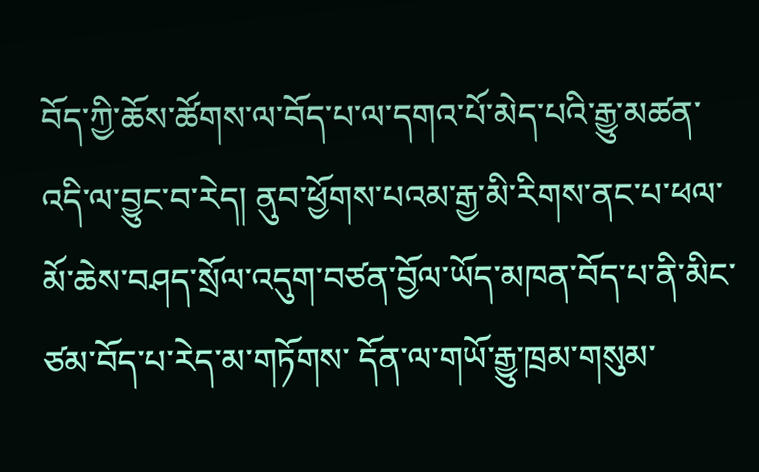བོད་ཀྱི་ཆོས་ཚོགས་ལ་བོད་པ་ལ་དགའ་པོ་མེད་པའི་རྒྱུ་མཚན་འདི་ལ་བྱུང་བ་རེད། ནུབ་ཕྱོགས་པའམ་རྒྱ་མི་རིགས་ནང་པ་ཕལ་མོ་ཆེས་བཤད་སྲོལ་འདུག་བཙན་བྱོལ་ཡོད་མཁན་བོད་པ་ནི་མིང་ཙམ་བོད་པ་རེད་མ་གཏོགས་ དོན་ལ་གཡོ་རྒྱུ་ཁྲམ་གསུམ་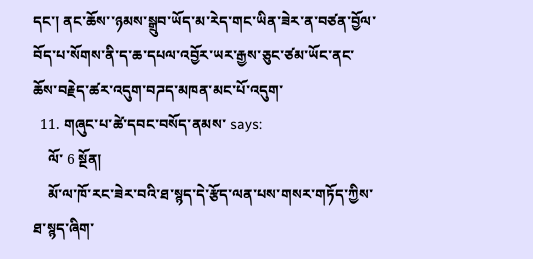དང་། ནང་ཆོས་་ཉམས་སྒྲུབ་ཡོད་མ་རེད་གང་ཡིན་ཟེར་ན་བཙན་བྱོལ་བོད་པ་སོགས་ནི་ད་ཆ་དཔལ་འབྱོར་ཡར་རྒྱས་ཅུང་ཙམ་ཡོང་ནང་ཆོས་བརྗེད་ཚར་འདུག་བཌད་མཁན་མང་པོ་འདུག་
  11. གཞུང་པ་ཚེ་དབང་བསོད་ནམས་ says:
    ལོ་ 6 སྔོན།
    མོ་ལ་ཁོ་རང་ཟེར་བའི་ཐ་སྙད་དེ་རྩོད་ལན་པས་གསར་གཏོད་ཀྱིས་ཐ་སྙད་ཞིག་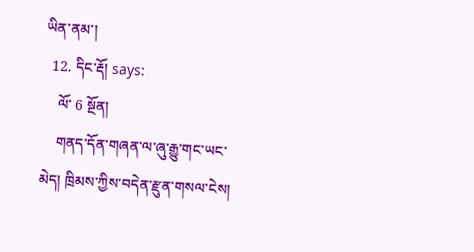ཡིན་ནམ་།
  12. དིང་རྡོ། says:
    ལོ་ 6 སྔོན།
    གནད་དོན་གཞན་ལ་ཞུ་རྒྱུ་གང་ཡང་མེད། ཁྲིམས་ཀྱིས་བདེན་རྫུན་གསལ་ངེས།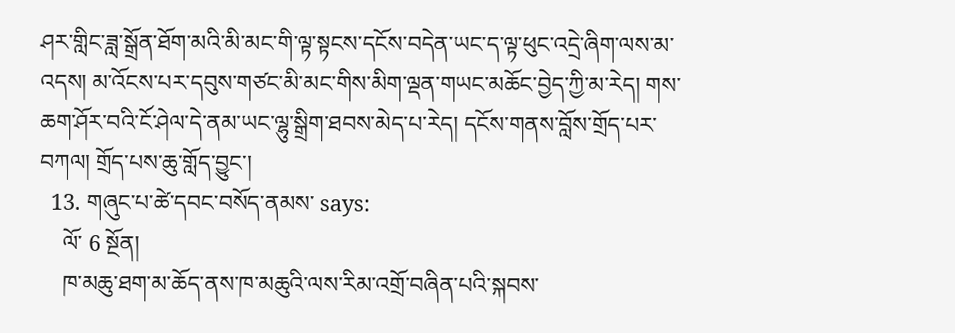ཤར་གླིང་ཟླ་སྒྲོན་ཐོག་མའི་མི་མང་གི་ལྟ་སྟངས་དངོས་བདེན་ཡང་ད་ལྟ་ཕུང་འདྲེ་ཞིག་ལས་མ་འདས། མ་འོངས་པར་དབུས་གཙང་མི་མང་གིས་མིག་ལྡན་གཡང་མཆོང་བྱེད་ཀྱི་མ་རེད། གས་ཆག་ཤོར་བའི་ངོ་ཤེལ་དེ་ནམ་ཡང་ལྷུ་སྒྲིག་ཐབས་མེད་པ་རེད། དངོས་གནས་བློས་གྲོད་པར་བཀལ། གྲོད་པས་ཆུ་གློད་བྱུང་།
  13. གཞུང་པ་ཚེ་དབང་བསོད་ནམས་ says:
    ལོ་ 6 སྔོན།
    ཁ་མཆུ་ཐག་མ་ཆོད་ནས་ཁ་མཆུའི་ལས་རིམ་འགྲོ་བཞིན་པའི་སྐབས་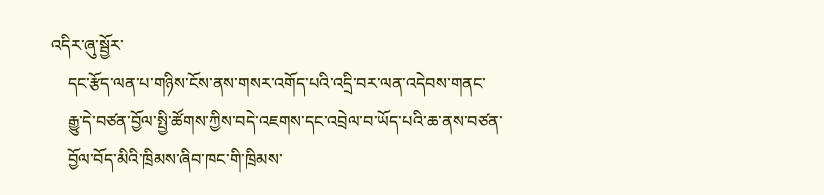འདིར་ཞུ་སྦྱོར་
    དང་རྩོད་ལན་པ་གཉིས་ངོས་ནས་གསར་འགོད་པའི་འདྲི་བར་ལན་འདེབས་གནང་
    རྒྱུ་དེ་བཙན་བྱོལ་སྤྱི་ཚོགས་ཀྱིས་བདེ་འཇགས་དང་འབྲེལ་བ་ཡོད་པའི་ཆ་ནས་བཙན་
    བྱོལ་བོད་མིའི་ཁྲིམས་ཞིབ་ཁང་གི་ཁྲིམས་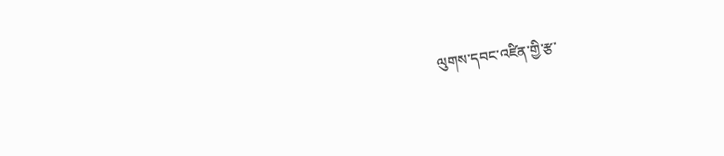ལུགས་དབང་འཛིན་གྱི་རྩ་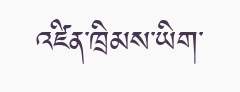འཛིན་ཁྲིམས་ཡིག་